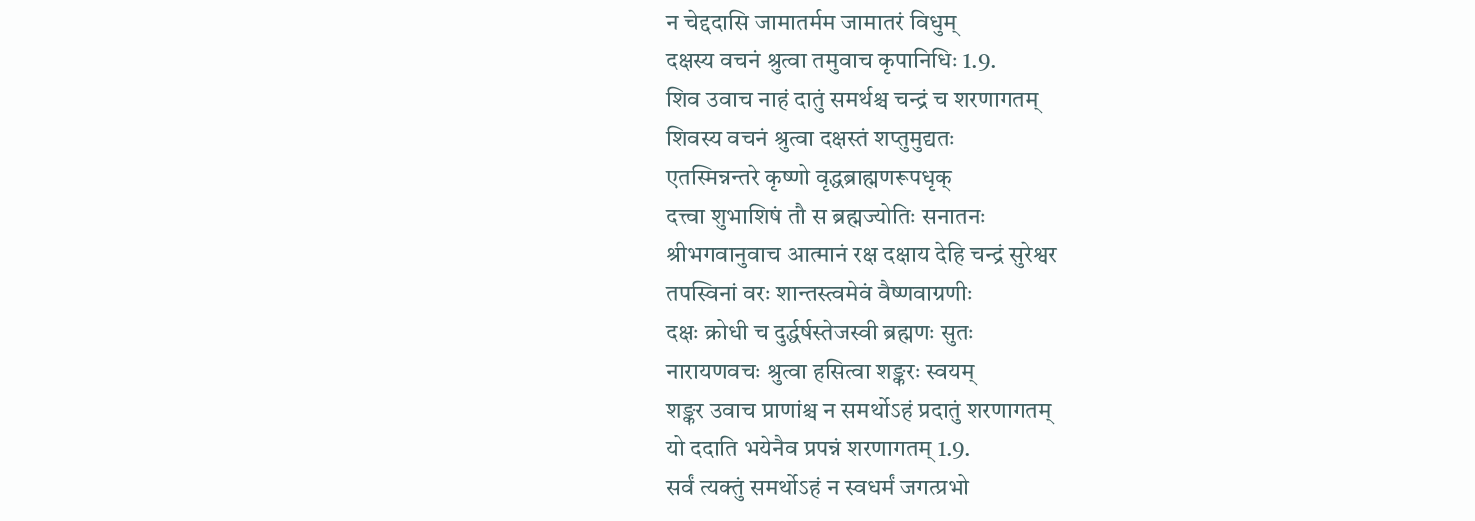न चेद्ददासि जामातर्मम जामातरं विधुम्
दक्षस्य वचनं श्रुत्वा तमुवाच कृपानिधिः 1.9.
शिव उवाच नाहं दातुं समर्थश्च चन्द्रं च शरणागतम्
शिवस्य वचनं श्रुत्वा दक्षस्तं शप्तुमुद्यतः
एतस्मिन्नन्तरे कृष्णो वृद्धब्राह्मणरूपधृक्
दत्त्वा शुभाशिषं तौ स ब्रह्मज्योतिः सनातनः
श्रीभगवानुवाच आत्मानं रक्ष दक्षाय देहि चन्द्रं सुरेश्वर
तपस्विनां वरः शान्तस्त्वमेवं वैष्णवाग्रणीः
दक्षः क्रोधी च दुर्द्धर्षस्तेजस्वी ब्रह्मणः सुतः
नारायणवचः श्रुत्वा हसित्वा शङ्करः स्वयम्
शङ्कर उवाच प्राणांश्च न समर्थोऽहं प्रदातुं शरणागतम्
यो ददाति भयेनैव प्रपन्नं शरणागतम् 1.9.
सर्वं त्यक्तुं समर्थोऽहं न स्वधर्मं जगत्प्रभो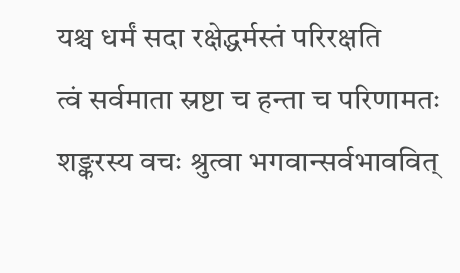यश्च धर्मं सदा रक्षेद्धर्मस्तं परिरक्षति
त्वं सर्वमाता स्रष्टा च हन्ता च परिणामतः
शङ्करस्य वचः श्रुत्वा भगवान्सर्वभाववित्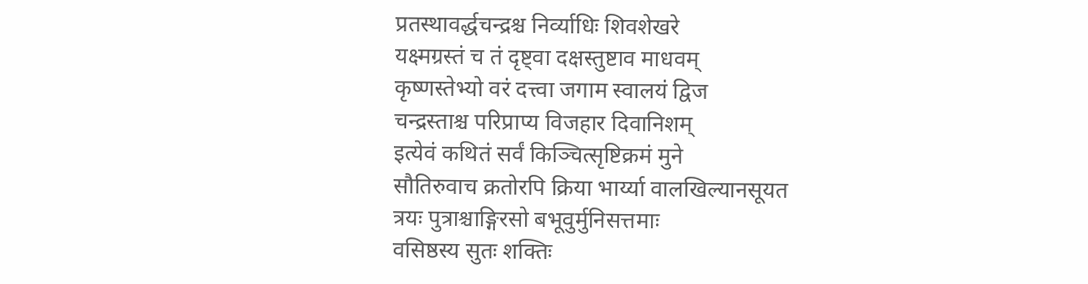प्रतस्थावर्द्धचन्द्रश्च निर्व्याधिः शिवशेखरे
यक्ष्मग्रस्तं च तं दृष्ट्वा दक्षस्तुष्टाव माधवम्
कृष्णस्तेभ्यो वरं दत्त्वा जगाम स्वालयं द्विज
चन्द्रस्ताश्च परिप्राप्य विजहार दिवानिशम्
इत्येवं कथितं सर्वं किञ्चित्सृष्टिक्रमं मुने
सौतिरुवाच क्रतोरपि क्रिया भार्य्या वालखिल्यानसूयत
त्रयः पुत्राश्चाङ्गिरसो बभूवुर्मुनिसत्तमाः
वसिष्ठस्य सुतः शक्तिः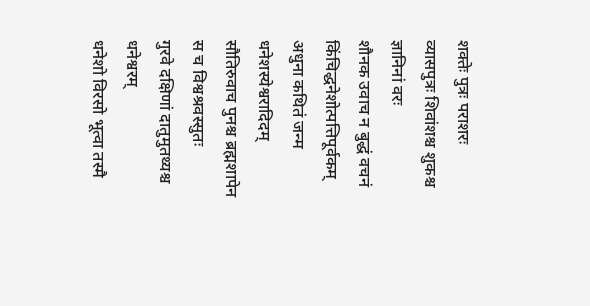शक्तेः पुत्रः पराशरः
व्यासपुत्रः शिवांशश्च शुकश्च ज्ञानिनां वरः
शौनक उवाच न बुद्धं वचनं किंचिद्धनेशोत्पत्तिपूर्वकम्
अधुना कथितं जन्म धनेशस्येश्वरादिदम्
सौतिरुवाच पुनश्च ब्रह्मशापेन स च विश्वश्रवस्सुतः
गुरवे दक्षिणां दातुमुतथ्यश्च धनेश्वरम्
धनेशो विरसो भूत्वा तस्मै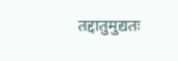तद्दातुमुद्यतः